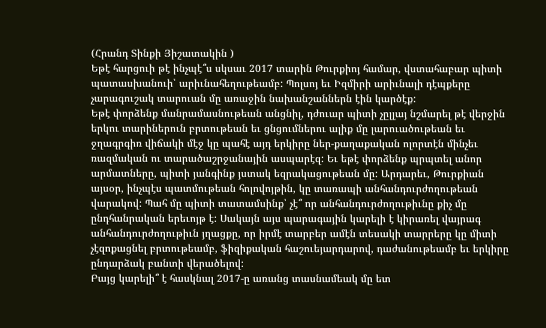(Հրանդ Տինքի Յիշատակին )
Եթէ հարցուի թէ ինչպէ՞ս սկսաւ 2017 տարին Թուրքիոյ համար, վստահաբար պիտի պատասխանուի՝ արիւնահեղութեամբ: Պոլսոյ եւ Իզմիրի արիւնալի դէպքերը չարագուշակ տարուան մը առաջին նախանշաններն էին կարծէք:
Եթէ փորձենք մանրամասնութեան անցնիլ, դժուար պիտի չըլլայ նշմարել թէ վերջին երկու տարիներուն բրտութեան եւ ցնցումներու ալիք մը լարուածութեան եւ ջղագրգիռ վիճակի մէջ կը պահէ այդ երկիրը ներ-քաղաքական ոլորտէն մինչեւ ռազմական ու տարածաշրջանային ասպարէզ: Եւ եթէ փորձենք պրպտել անոր արմատները, պիտի յանգինք յստակ եզրակացութեան մը: Արդարեւ, Թուրքիան այսօր, ինչպէս պատմութեան հոլովոյթին, կը տառապի անհանդուրժողութեան վարակով: Պահ մը պիտի տատամսինք՝ չէ՞ որ անհանդուրժողութիւնը քիչ մը ընդհանրական երեւոյթ է: Սակայն այս պարագային կարելի է կիրառել վայրագ անհանդուրժողութիւն յղացքը, որ իրմէ տարբեր ամէն տեսակի տարրերը կը միտի չէզոքացնել բրտութեամբ, ֆիզիքական հաշուեյարդարով, դաժանութեամբ եւ երկիրը ընդարձակ բանտի վերածելով:
Բայց կարելի՞ է հասկնալ 2017-ը առանց տասնամեակ մը ետ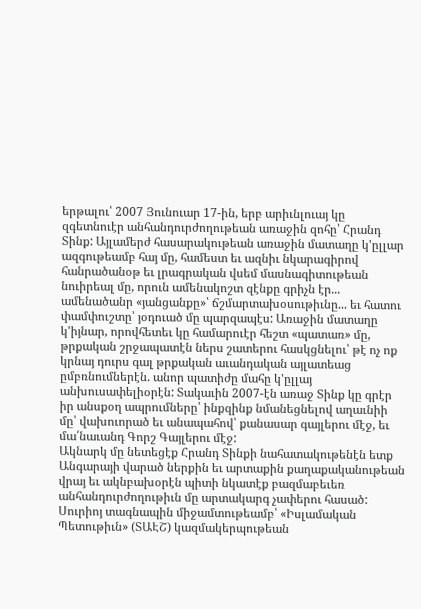երթալու՝ 2007 Յունուար 17-ին, երբ արիւնլուայ կը զգետնուէր անհանդուրժողութեան առաջին զոհը՝ Հրանդ Տինք: Այլամերժ հասարակութեան առաջին մատաղը կ'ըլլար ազգութեամբ հայ մը, համեստ եւ ազնիւ նկարագիրով հանրածանօթ եւ լրագրական վսեմ մասնագիտութեան նուիրեալ մը, որուն ամենակոշտ զէնքը գրիչն էր... ամենածանր «յանցանքը»՝ ճշմարտախօսութիւնը... եւ հատու փամփուշտը՝ յօդուած մը պարզապէս: Առաջին մատաղը կ'իյնար, որովհետեւ կը համարուէր հեշտ «պատառ» մը, թրքական շրջապատէն ներս շատերու հասկցնելու՝ թէ ոչ ոք կրնայ դուրս գալ թրքական աւանդական այլատեաց ըմբռնումներէն. անոր պատիժը մահը կ'ըլլայ անխուսափելիօրէն: Տակաւին 2007-էն առաջ Տինք կը գրէր իր անսքօղ ապրումները՝ ինքզինք նմանեցնելով աղաւնիի մը՝ վախուորած եւ անապահով՝ քանասար գայլերու մէջ, եւ մա՛նաւանդ Գորշ Գայլերու մէջ:
Ակնարկ մը նետեցէք Հրանդ Տինքի նահատակութենէն ետք Անգարայի վարած ներքին եւ արտաքին քաղաքականութեան վրայ եւ ակնբախօրէն պիտի նկատէք բազմաբեւեռ անհանդուրժողութիւն մը արտակարգ չափերու հասած:
Սուրիոյ տագնապին միջամտութեամբ՝ «Իսլամական Պետութիւն» (ՏԱԷՇ) կազմակերպութեան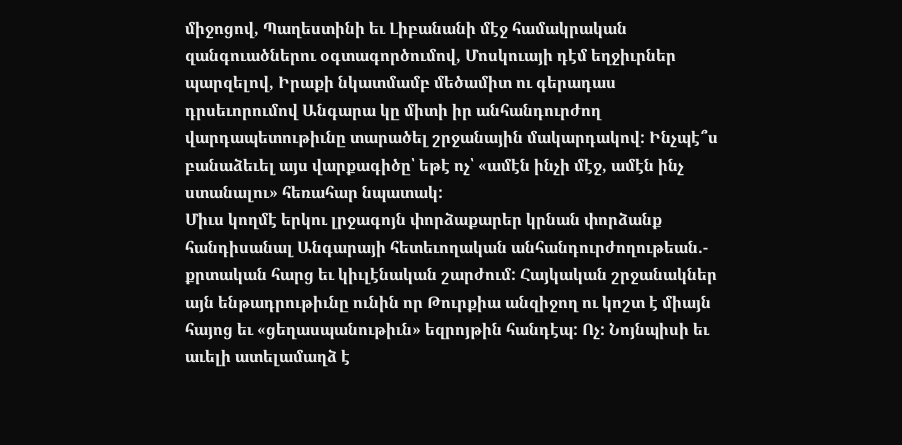միջոցով, Պաղեստինի եւ Լիբանանի մէջ համակրական զանգուածներու օգտագործումով, Մոսկուայի դէմ եղջիւրներ պարզելով, Իրաքի նկատմամբ մեծամիտ ու գերադաս դրսեւորումով Անգարա կը միտի իր անհանդուրժող վարդապետութիւնը տարածել շրջանային մակարդակով: Ինչպէ՞ս բանաձեւել այս վարքագիծը՝ եթէ ոչ՝ «ամէն ինչի մէջ, ամէն ինչ ստանալու» հեռահար նպատակ:
Միւս կողմէ երկու լրջագոյն փորձաքարեր կրնան փորձանք հանդիսանալ Անգարայի հետեւողական անհանդուրժողութեան.- քրտական հարց եւ կիւլէնական շարժում: Հայկական շրջանակներ այն ենթադրութիւնը ունին որ Թուրքիա անզիջող ու կոշտ է միայն հայոց եւ «ցեղասպանութիւն» եզրոյթին հանդէպ: Ոչ: Նոյնպիսի եւ աւելի ատելամաղձ է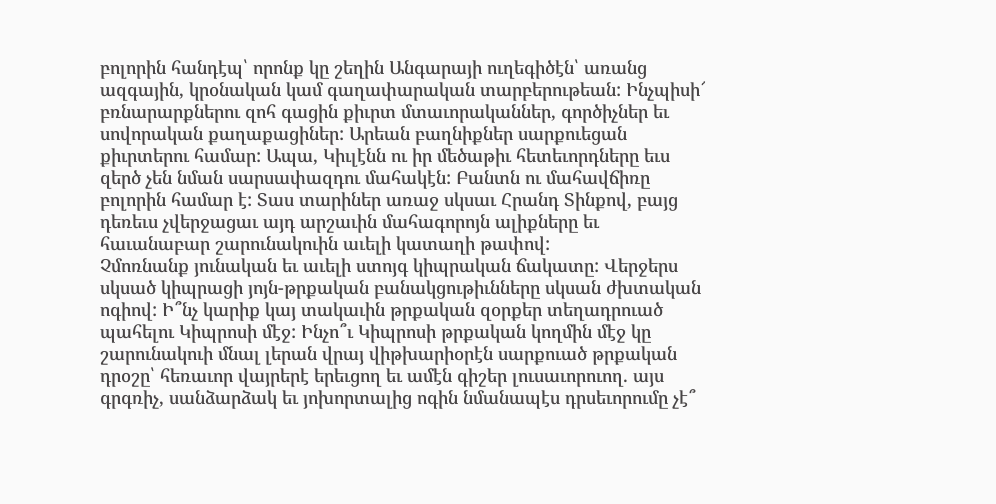բոլորին հանդէպ՝ որոնք կը շեղին Անգարայի ուղեգիծէն՝ առանց ազգային, կրօնական կամ գաղափարական տարբերութեան: Ինչպիսի՜ բռնարարքներու զոհ գացին քիւրտ մտաւորականներ, գործիչներ եւ սովորական քաղաքացիներ: Արեան բաղնիքներ սարքուեցան քիւրտերու համար: Ապա, Կիւլէնն ու իր մեծաթիւ հետեւորդները եւս զերծ չեն նման սարսափազդու մահակէն: Բանտն ու մահավճիռը բոլորին համար է: Տաս տարիներ առաջ սկսաւ Հրանդ Տինքով, բայց դեռեւս չվերջացաւ այդ արշաւին մահագորոյն ալիքները եւ հաւանաբար շարունակուին աւելի կատաղի թափով:
Չմոռնանք յունական եւ աւելի ստոյգ կիպրական ճակատը: Վերջերս սկսած կիպրացի յոյն-թրքական բանակցութիւնները սկսան ժխտական ոգիով: Ի՞նչ կարիք կայ տակաւին թրքական զօրքեր տեղադրուած պահելու Կիպրոսի մէջ: Ինչո՞ւ Կիպրոսի թրքական կողմին մէջ կը շարունակուի մնալ լերան վրայ վիթխարիօրէն սարքուած թրքական դրօշը՝ հեռաւոր վայրերէ երեւցող եւ ամէն գիշեր լուսաւորուող. այս գրգռիչ, սանձարձակ եւ յոխորտալից ոգին նմանապէս դրսեւորումը չէ՞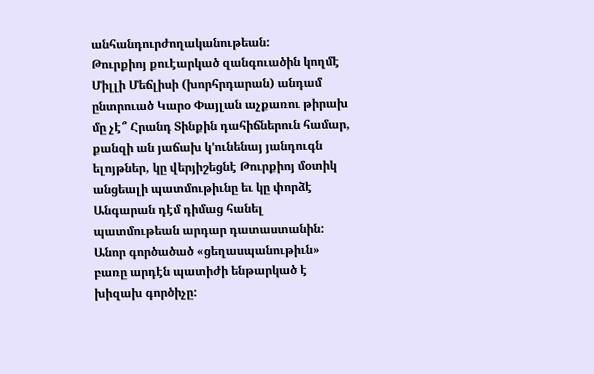անհանդուրժողականութեան:
Թուրքիոյ քուէարկած զանգուածին կողմէ Միլլի Մեճլիսի (խորհրդարան) անդամ ընտրուած Կարօ Փայլան աչքառու թիրախ մը չէ՞ Հրանդ Տինքին դահիճներուն համար, քանզի ան յաճախ կ'ունենայ յանդուգն ելոյթներ, կը վերյիշեցնէ Թուրքիոյ մօտիկ անցեալի պատմութիւնը եւ կը փորձէ Անգարան դէմ դիմաց հանել պատմութեան արդար դատաստանին: Անոր գործածած «ցեղասպանութիւն» բառը արդէն պատիժի ենթարկած է խիզախ գործիչը: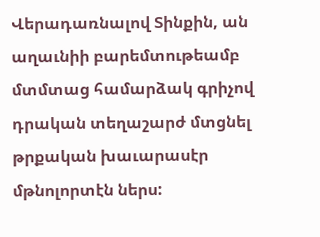Վերադառնալով Տինքին, ան աղաւնիի բարեմտութեամբ մտմտաց համարձակ գրիչով դրական տեղաշարժ մտցնել թրքական խաւարասէր մթնոլորտէն ներս: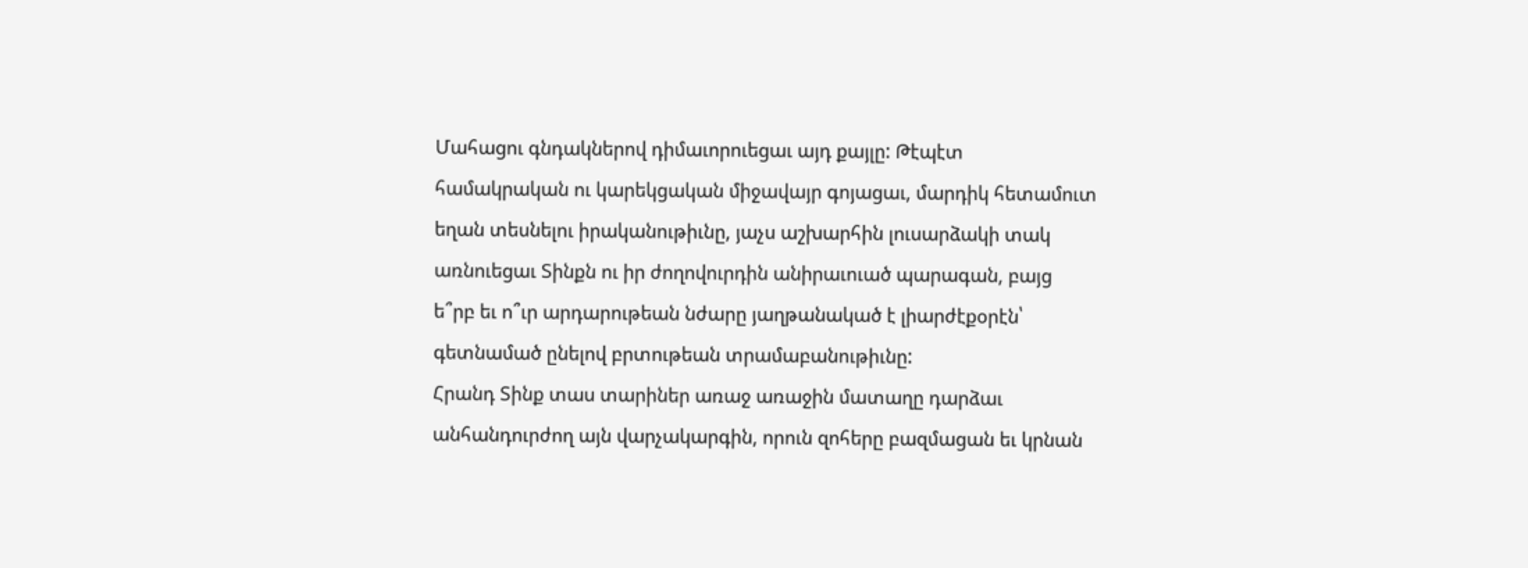Մահացու գնդակներով դիմաւորուեցաւ այդ քայլը: Թէպէտ համակրական ու կարեկցական միջավայր գոյացաւ, մարդիկ հետամուտ եղան տեսնելու իրականութիւնը, յաչս աշխարհին լուսարձակի տակ առնուեցաւ Տինքն ու իր ժողովուրդին անիրաւուած պարագան, բայց ե՞րբ եւ ո՞ւր արդարութեան նժարը յաղթանակած է լիարժէքօրէն՝ գետնամած ընելով բրտութեան տրամաբանութիւնը:
Հրանդ Տինք տաս տարիներ առաջ առաջին մատաղը դարձաւ անհանդուրժող այն վարչակարգին, որուն զոհերը բազմացան եւ կրնան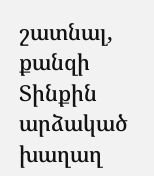շատնալ, քանզի Տինքին արձակած խաղաղ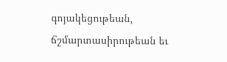գոյակեցութեան, ճշմարտասիրութեան եւ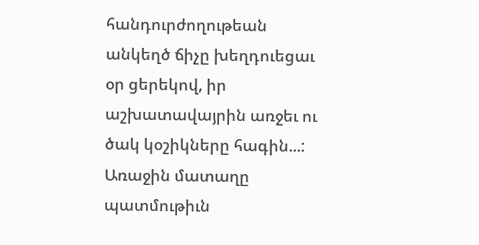հանդուրժողութեան անկեղծ ճիչը խեղդուեցաւ օր ցերեկով, իր աշխատավայրին առջեւ ու ծակ կօշիկները հագին...:
Առաջին մատաղը պատմութիւն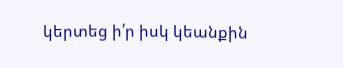կերտեց ի՛ր իսկ կեանքին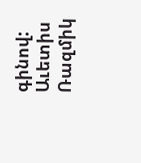գինով:
Աւետիս Ռազմիկ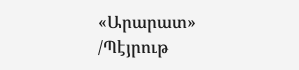«Արարատ» /Պէյրութ